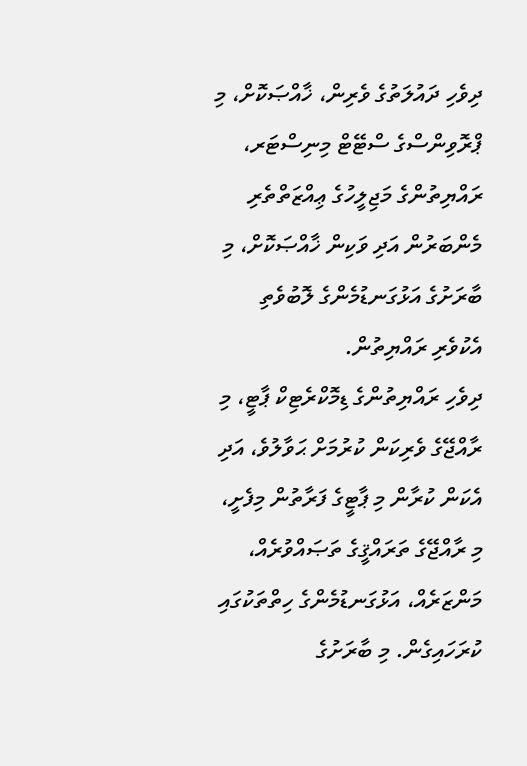ދިވެހި ދައުލަތުގެ ވެރިން، ޚާއްޞަކޮށް، މި ޕްރޮވިންސްގެ ސްޓޭޓް މިނިސްޓަރ، ރައްޔިތުންގެ މަޖިލީހުގެ ޢިއްޒަތްތެރި މެންބަރުން އަދި ވަކިން ޚާއްޞަކޮށް، މި ބާރަށުގެ އަޅުގަނޑުމެންގެ ލޮބުވެތި އެކުވެރި ރައްޔިތުން.
ދިވެހި ރައްޔިތުންގެ ޑިމޮކްރެޓިކް ޕާޓީ، މި ރާއްޖޭގެ ވެރިކަން ކުރުމަށް ޙަވާލުވެ، އަދި އެކަން ކުރާން މި ޕާޓީގެ ފަރާތުން މިފެށީ، މި ރާއްޖޭގެ ތަރައްޤީގެ ތަޞައްވުރެއް، މަންޒަރެއް، އަޅުގަނޑުމެންގެ ހިތްތަކުގައި ކުރަހައިގެން. މި ބާރަށުގެ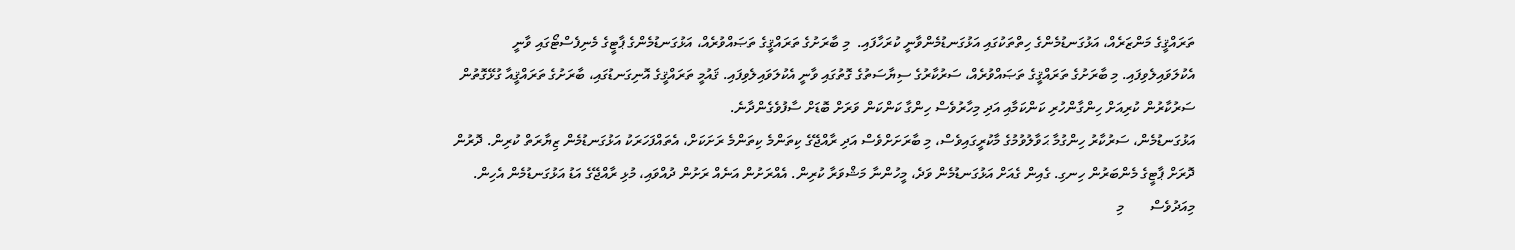ތަރައްޤީގެ މަންޒަރެއް، އަޅުގަނޑުމެންގެ ހިތްތަކުގައި އަޅުގަނޑުމެންވާނީ ކުރަހާފައި.  މި ބާރަށުގެ ތަރައްޤީގެ ތަޞައްވުރެއް، އަޅުގަނޑުމެންގެ ޕާޓީގެ މެނިފެސްޓޯގައި ވާނީ އެކުލަވައިލެވިފައި. މި ބާރަށުގެ ތަރައްޤީގެ ތަޞައްވުރެއް، ސަރުކާރުގެ ސިޔާސަތުގެ ގޮތުގައި ވާނީ އެކުލަވައިލެވިފައި. ޤައުމީ ތަރައްޤީގެ އޮނިގަނޑުގައި، ބާރަށުގެ ތަރައްޤީއާ ގުޅޭގޮތުން ސަރުކާރުން ކުރިއަށް ހިންގާންހުރި ކަންކަމާއި އަދި މިހާރުވެސް ހިންގާ ކަންކަން ވަރަށް ބޮޑަށް ސާފުވެގެންދާނެ.
އަޅުގަނޑުމެން، ސަރުކާރު ހިންގުމާ ޙަވާލުވުމުގެ މާކުރީގައިވެސް، މި ބާރަށަށްވެސް އަދި ރާއްޖޭގެ ކިތަންމެ ކިތަންމެ ރަށަކަށް، އެތައްފަހަރަކު އަޅުގަނޑުމެން ޒިޔާރަތް ކުރިން. ދޮރުން ދޮރަށް ޕާޓީގެ މެންބަރުން ހިނގި. ގެއިން ގެއަށް އަޅުގަނޑުމެން ވަދެ، މީހުންނާ މަޝްވަރާ ކުރިން. އެއްރަށުން އަނެއް ރަށުން ދުއްވައި، މުޅި ރާއްޖޭގެ އަޑު އަޅުގަނޑުމެން އެހިން. މިއަދުވެސް       މި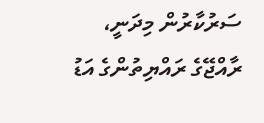ސަރުކާރުން މިދަނީ، ރާއްޖޭގެ ރައްޔިތުންގެ އަޑު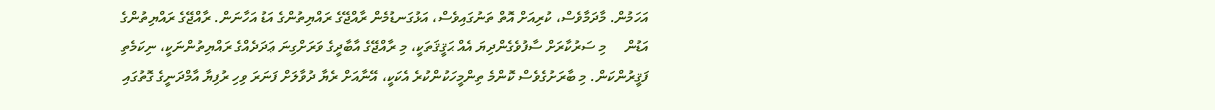އަހަމުން. މާދަމާވެސް، ކުރިއަށް އޮތް ތަނުގައިވެސް، އަޅުގަނޑުމެން ރާއްޖޭގެ ރައްޔިތުންގެ އަޑު އަހާނަން. ރާއްޖޭގެ ރައްޔިތުންގެ އަޑުން     މި ސަރުކާރަށް ސާފުވެގެންދިޔަ އެއް ޙަޤީޤަތަކީ، މި ރާއްޖޭގެ އާބާދީގެ ވަރަށްގިނަ ޢަދަދެއްގެ ރައްޔިތުންނަކީ، ނިކަމެތި ފަޤީރުންކަން. މި ބާރަށުގެވެސް ކޮންމެ ތިންމީހަކުންކުރެ އެކަކީ، އޭނާއަށް ރެޔާ ދުވާލަށް ފަނަރަ ވިހި ރުފިޔާ އާމްދަނީގެ ގޮތުގައި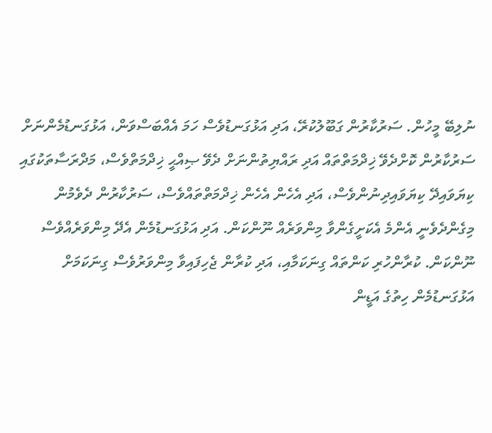ނުލިބޭ މީހުން. ސަރުކާރުން ގަބޫލުކުރޭ، އަދި އަޅުގަނޑުވެސް ހަމަ އެއްބަސްވަން، އަޅުގަނޑުމެންނަށް ސަރުކާރުން ކޮށްދެވޭ ޚިދްމަތްތައް އަދި ރައްޔިތުންނަށް ދެވޭ ޞިއްޙީ ޚިދްމަތްވެސް، މަދްރަސާތަކުގައި ކިޔަވައިދޭ ކިޔަވައިދިނުންވެސް، އަދި އެހެން އެހެން ޚިދްމަތްތައްވެސް، ސަރުކާރުން ދެވެމުން މިގެންދެވެނީ އެންމެ އެކަށީގެންވާ މިންވަރެއް ނޫންކަން. އަދި އަޅުގަނޑުމެން އެދޭ މިންވަރެއްވެސް ނޫންކަން. ކުރާންހުރި ކަންތައް ގިނަކަމާއި، އަދި ކުރާން ޖެހިފައިވާ މިންވަރުވެސް ގިނަކަމަށް އަޅުގަނޑުމެން ހިތުގެ އަޑީން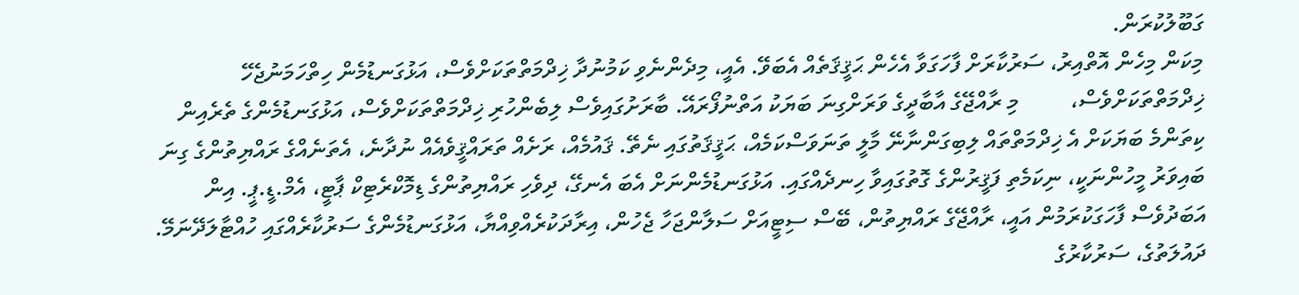ގަބޫލުކުރަން.
މިކަން މިހެން އޮތްއިރު، ސަރުކާރަށް ފާހަގަވާ އެހެން ޙަޤީޤަތެއް އެބަވޭ. އެއީ، މިދެންނެވި ކަމުނުދާ ޚިދްމަތްތަކަށްވެސް، އަޅުގަނޑުމެން ހިތްހަމަނުޖެހޭ ޚިދްމަތްތަކަށްވެސް،         މި ރާއްޖޭގެ އާބާދީގެ ވަރަށްގިނަ ބަޔަކު އަތްނުފޯރައޭ. ބާރަށުގައިވެސް ލިބެންހުރި ޚިދްމަތްތަކަށްވެސް، އަޅުގަނޑުމެންގެ ތެރެއިން ކިތަންމެ ބަޔަކަށް އެ ޚިދްމަތްތައް ލިބިގަންނާނޭ މާލީ ތަނަވަސްކަމެއް، ޙަޤީޤަތުގައި ނެތޭ. ޤައުމެއް، ރަށެއް ތަރައްޤީވެއެއް ނުދާނެ، އެތަނެއްގެ ރައްޔިތުންގެ ގިނަ ބައިވަރު މީހުންނަކީ، ނިކަމެތި ފަޤީރުންގެ ގޮތުގައިވާ ހިނދެއްގައި. އަޅުގަނޑުމެންނަށް އެބަ އެނގޭ، ދިވެހި ރައްޔިތުންގެ ޑިމޮކްރެޓިކް ޕާޓީ، އެމް.ޑީ.ޕީ. އިން އަބަދުވެސް ފާހަގަކުރަމުން އައީ، ރާއްޖޭގެ ރައްޔިތުން، ބޭސް ސިޓީއަށް ސަލާންޖަހާ ޖެހުން، އިރާދަކުރެއްވިއްޔާ، އަޅުގަނޑުމެންގެ ސަރުކާރެއްގައި ހުއްޓާލަދޭނަމޭ. ދައުލަތުގެ، ސަރުކާރުގެ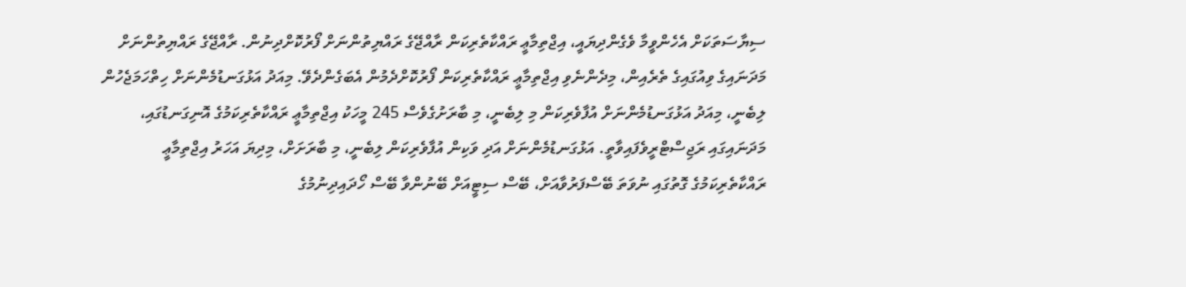ސިޔާސަތަކަށް އެހެންވީމާ ވެގެންދިޔައީ، އިޖްތިމާޢީ ރައްކާތެރިކަން ރާއްޖޭގެ ރައްޔިތުންނަށް ފޯރުކޮށްދިނުން. ރާއްޖޭގެ ރައްޔިތުންނަށް މަދަނައިގެ ވިއުގައިގެ ތެރެއިން، މިދެންނެވި އިޖްތިމާޢީ ރައްކާތެރިކަން ފޯރުކޮށްދެމުން އެބަގެންދެވޭ. މިއަދު އަޅުގަނޑުމެންނަށް ހިތްހަމަޖެހުން ލިބެނީ، މިއަދު އަޅުގަނޑުމެންނަށް އުފާވެރިކަން މި ލިބެނީ، މި ބާރަށުގެވެސް 245 މީހަކު އިޖްތިމާޢީ ރައްކާތެރިކަމުގެ އޮނިގަނޑުގައި، މަދަނައިގައި ރަޖިސްޓްރީވެފައިވާތީ. އަޅުގަނޑުމެންނަށް އަދި ވަކިން އުފާވެރިކަން ލިބެނީ، މި ބާރަށަށް، މިދިޔަ އަހަރު އިޖްތިމާޢީ ރައްކާތެރިކަމުގެ ގޮތުގައި ނުވަތަ ބޭސްފަރުވާއަށް، ބޭސް ސިޓީއަށް ބޭނުންވާ ބޭސް ހޯދައިދިނުމުގެ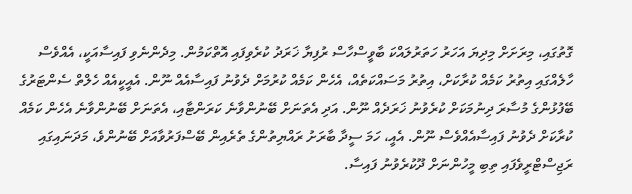ގޮތުގައި، މިރަށަށް މިދިޔަ އަހަރު ހަތަރުލައްކަ ބާވީސްހާސް ރުފިޔާ ޚަރަދު ކުރެވިފައި އޮތްކަމުން. މިދެންނެވި ފައިސާއަކީ، އެއްވެސް ހާލެއްގައި އިތުރު ކަމެއް ކުރާކަށް، އިތުރު މަސައްކަތެއް، އެހެން ކަމެއް ކުރުމަށް ދެވުނު ފައިސާއެއް ނޫން. އެއީކީއެއް ހެލްތް ސެންޓަރުގެ ބޭފުޅުންގެ މުސާރަ ދިނުމަކަށް ކުރެވުނު ޚަރަދެއް ނޫން. އަދި އެތަނަށް ބޭނުންވާނެ ކަރަންޓާއި، އެތަނަށް ބޭނުންވާނެ އެހެން ކަމެއް ކުރާކަށް ދެވުނު ފައިސާއެއްވެސް ނޫން. އެއީ، ހަމަ ސީދާ ބާރަށު ރައްޔިތުންގެ ތެރެއިން ބޭސްފަރުވާއަށް ބޭނުންވެ، މަދަނައިގައި ރަޖިސްޓްރީވެފައި ތިބި މީހުންނަށް ދޫކުރެވުނު ފައިސާ.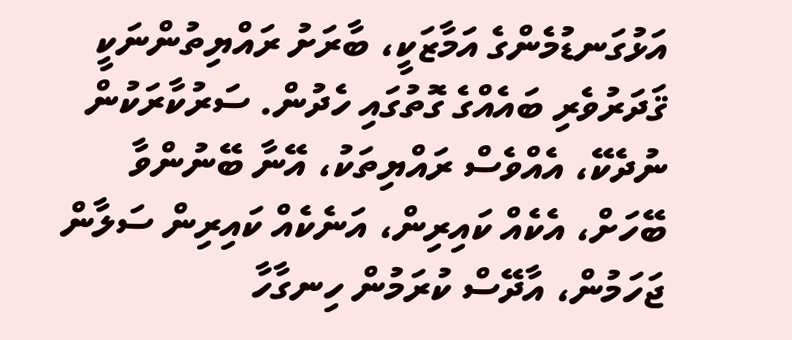އަޅުގަނޑުމެންގެ އަމާޒަކީ، ބާރަށު ރައްޔިތުންނަކީ ޤަދަރުވެރި ބައެއްގެ ގޮތުގައި ހެދުން. ސަރުކާރަކުން ނުދެކޭ، އެއްވެސް ރައްޔިތަކު، އޭނާ ބޭނުންވާ ބޭހަށް، އެކެއް ކައިރިން، އަނެކެއް ކައިރިން ސަލާން ޖަހަމުން، އާދޭސް ކުރަމުން ހިނގާހާ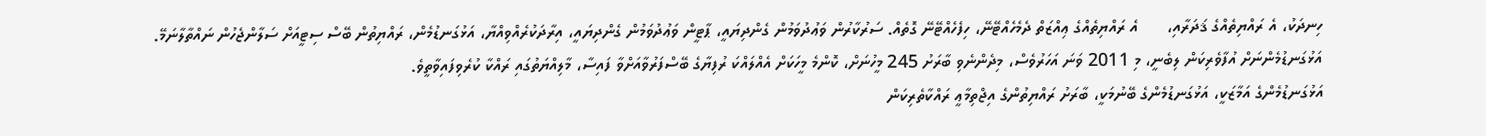ހިނދަކު، އެ ރައްޔިތެއްގެ ޤަދަރާއި،      އެ ރައްޔިތެއްގެ ޢިއްޒަތް ދެމެހެއްޓޭނޭ، ހިފެހެއްޓޭނޭ ގޮތެއް. ސަރުކާރުން ވަޢުދުވަމުން ގެންދިޔައީ، ޕާޓީން ވަޢުދުވަމުން ގެންދިޔައީ، އިރާދަކުރެއްވިއްޔާ، އަޅުގަނޑުމެން، ރައްޔިތުން ބޭސް ސިޓީއަށް ސަލާންޖެހުން ނައްތާލާނަމޭ. އަޅުގަނޑުމެންނަށް އުފާވެރިކަން ލިބެނީ، މި 2011 ވަނަ އަހަރުވެސް، މިދެންނެވި ބާރަށު 245 މީހުނަށް، ކޮންމެ މީހަކަށް އެއްލައްކަ ރުފިޔާގެ ބޭސްފަރުވާއަށްވާ ފައިސާ، މާލިއްޔަތުގައި ރައްކާ ކުރެވިފައިވާތީވެ.
އަޅުގަނޑުމެންގެ އަމާޒަކީ، އަޅުގަނޑުމެންގެ ބޭނުމަކީ، ބާރަށު ރައްޔިތުންގެ އިޖްތިމާޢީ ރައްކާތެރިކަން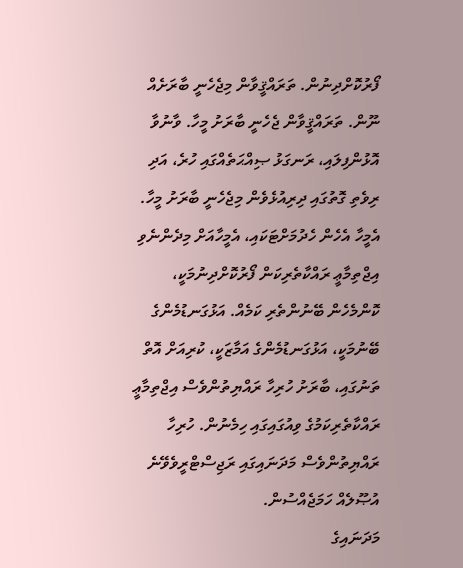ފޯރުކޮށްދިނުން. ތަރައްޤީވާން މިޖެހެނީ ބާރަށެއް ނޫން. ތަރައްޤީވާން ޖެހެނީ ބާރަށު މީހާ. ވާނުވާ އޮޅުންފިލައި، ރަނގަޅު ޞިއްޙަތެއްގައި ހުރެ، އަދި ރިވެތި ގޮތުގައި ދިރިއުޅެވެން މިޖެހެނީ ބާރަށު މީހާ. އެމީހާ އެހެން ހެދުމަށްޓަކައި، އެމީހާއަށް މިދެންނެވި އިޖްތިމާޢީ ރައްކާތެރިކަން ފޯރުކޮށްދިނުމަކީ، ކޮންމެހެން ބޭނުންތެރި ކަމެއް. އަޅުގަނޑުމެންގެ ބޭނުމަކީ، އަޅުގަނޑުމެންގެ އަމާޒަކީ، ކުރިއަށް އޮތް ތަނުގައި، ބާރަށު ހުރިހާ ރައްޔިތުންވެސް އިޖްތިމާޢީ ރައްކާތެރިކަމުގެ ވިއުގައިގައި ހިމެނުން. ހުރިހާ ރައްޔިތުންވެސް މަދަނައިގައި ރަޖިސްޓްރީވެވޭނެ އުޞޫލެއް ހަމަޖެއްސުން.
މަދަނައިގެ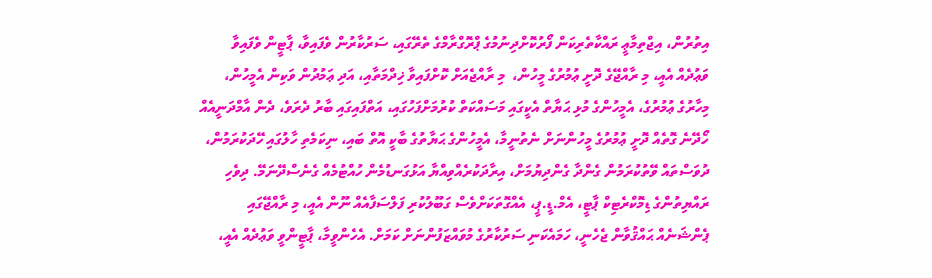އިތުރުން، އިޖްތިމާޢީ ރައްކާތެރިކަން ފޯރުކޮށްދިނުމުގެ ޕްރޮގްރާމްގެ ތެރޭގައި، ސަރުކާރުން ވެފައިވާ، ޕާޓީން ވެފައިވާ ވަޢުދެއް އެއީ، މި ރާއްޖޭގެ ދޮށީ ޢުމުރުގެ މީހުން،  މި ރާއްޖެއަށް ކޮށްފައިވާ ޚިދްމަތާއި، އަދި ޢަމުދުން ވަކިން އެމީހުން، މިހާރުގެ ޢުމުރުގެ، އެމީހުންގެ މުޅި ޙަޔާތް އެކީގައި މަސައްކަތް ކުރުމަށްފަހުގައި، އަތްފައިގައި ބާރު ދެރަވެ، ދެން އާމްދަނީއެއް ހޯދޭނެ ގޮތެއް ދޮށީ ޢުމުރުގެ މީހުންނަށް ނެތުނީމާ، އެމީހުންގެ ޙަޔާތުގެ ބާކީ އޮތް ބައި، ނިކަމެތި ހާލުގައި ހޭދަކުރަމުން، ދުވަސްތައް ވޭތުކުރަމުން ގެންދާ ގެންދިޔުމަށް، އިރާދަކުރެއްވިއްޔާ އަޅުގަނޑުމެން ހުއްޓުމެއް ގެނެސްދޭނަމޭ. ދިވެހި ރައްޔިތުންގެ ޑިމޮކްރެޓިކް ޕާޓީ، އެމް.ޑީ.ޕީ، އެއްގޮތަކަށްވެސް ގަބޫލުކުރި ފަލްސަފާއެއް ނޫން އެއީ، މި ރާއްޖޭގައި ޕެންޝަނެއް ޙައްޤުވާން ޖެހެނީ، ހަމައެކަނި ސަރުކާރުގެ މުވައްޒަފުންނަށް ކަމަށް. އެހެންވީމާ، ޕާޓީންވީ ވަޢުދެއް އެއީ،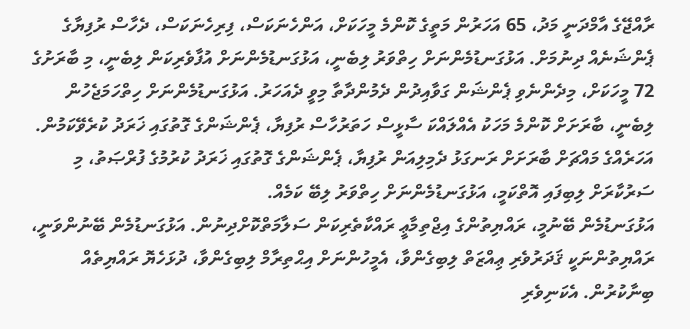ރާއްޖޭގެ އާމްދަނީ މަދު، 65 އަހަރުން މަތީގެ ކޮންމެ މީހަކަށް، އަންހެނަކަސް، ފިރިހެނަކަސް، ދެހާސް ރުފިޔާގެ ޕެންޝަނެއް ދިނުމަށް. އަޅުގަނޑުމެންނަށް ހިތްވަރު ލިބެނީ، އަޅުގަނޑުމެންނަށް އުފާވެރިކަން ލިބެނީ، މި ބާރަށުގެ 72 މީހަކަށް، މިދެންނެވި ޕެންޝަން ގަވާއިދުން ދެމުންދާތާ މިވީ ދެއަހަރު. އަޅުގަނޑުމެންނަށް ހިތްހަމަޖެހުން ލިބެނީ، ބާރަށަށް ކޮންމެ މަހަކު އެއްލައްކަ ސާޅީސް ހަތަރުހާސް ރުފިޔާ، ޕެންޝަންގެ ގޮތުގައި ޚަރަދު ކުރެވޭކަމުން. އަހަރެއްގެ މައްޗަށް ބާރަށަށް ރަނގަޅު ދެމިލިއަން ރުފިޔާ، ޕެންޝަންގެ ގޮތުގައި ޚަރަދު ކުރުމުގެ ފުރްޞަތު، މި ސަރުކާރަށް ލިބިފައި އޮތްކަމީ، އަޅުގަނޑުމެންނަށް ހިތްވަރު ލިބޭ ކަމެއް.
އަޅުގަނޑުމެން ބޭނުމީ، ރައްޔިތުންގެ އިޖްތިމާޢީ ރައްކާތެރިކަން ސަލާމަތްކޮށްދިނުން. އަޅުގަނޑުމެން ބޭނުންވަނީ، ރައްޔިތުންނަކީ ޤަދަރުވެރި ޢިއްޒަތް ލިބިގެންވާ، އެމީހުންނަށް އިޙްތިރާމް ލިބިގެންވާ، ދުޅަހެޔޮ ރައްޔިތެއް ބިނާކުރުން. އެކަނިވެރި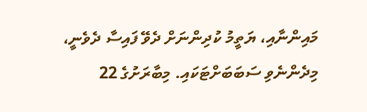މައިންނާއި، ޔަތީމު ކުދިންނަށް ދެވޭ ފައިސާ ދެވެނީ، މިދެންނެވި ސަބަބަށްޓަކައި. މިބާރަށުގެ 22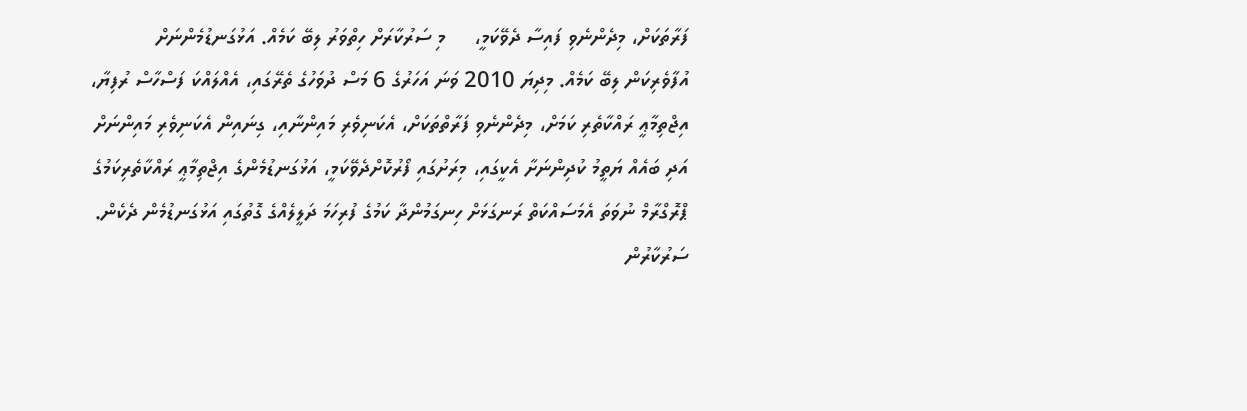ފަރާތަކަށް، މިދެންނެވި ފައިސާ ދެވޭކަމީ،     މި ސަރުކާރަށް ހިތްވަރު ލިބޭ ކަމެއް. އަޅުގަނޑުމެންނަށް އުފާވެރިކަން ލިބޭ ކަމެއް. މިދިޔަ 2010 ވަނަ އަހަރުގެ 6 މަސް ދުވަހުގެ ތެރޭގައި، އެއްލައްކަ ފަސްހާސް ރުފިޔާ، އިޖްތިމާޢީ ރައްކާތެރި ކަމަށް، މިދެންނެވި ފަރާތްތަކަށް، އެކަނިވެރި މައިންނާއި، ގިނައިން އެކަނިވެރި މައިންނަށް އަދި ބައެއް ޔަތީމު ކުދިންނަށާ އެކީގައި، މިރަށުގައި ފޯރުކޮށްދެވޭކަމީ، އަޅުގަނޑުމެންގެ އިޖްތިމާޢީ ރައްކާތެރިކަމުގެ ޕްރޮގްރާމް ނުވަތަ އެމަސައްކަތް ރަނގަޅަށް ހިނގަމުންދާ ކަމުގެ ފުރިހަމަ ދަލީލެއްގެ ގޮތުގައި އަޅުގަނޑުމެން ދެކެން.
ސަރުކާރުން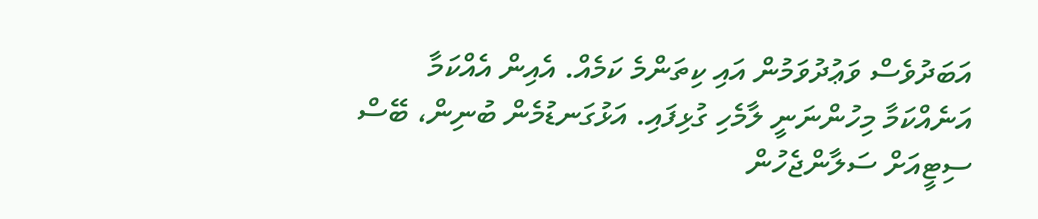އަބަދުވެސް ވަޢުދުވަމުން އައި ކިތަންމެ ކަމެއް. އެއިން އެއްކަމާ އަނެއްކަމާ މިހުންނަނީ ލާމެހި ގުޅިފައި. އަޅުގަނޑުމެން ބުނިން، ބޭސް ސިޓީއަށް ސަލާންޖެހުން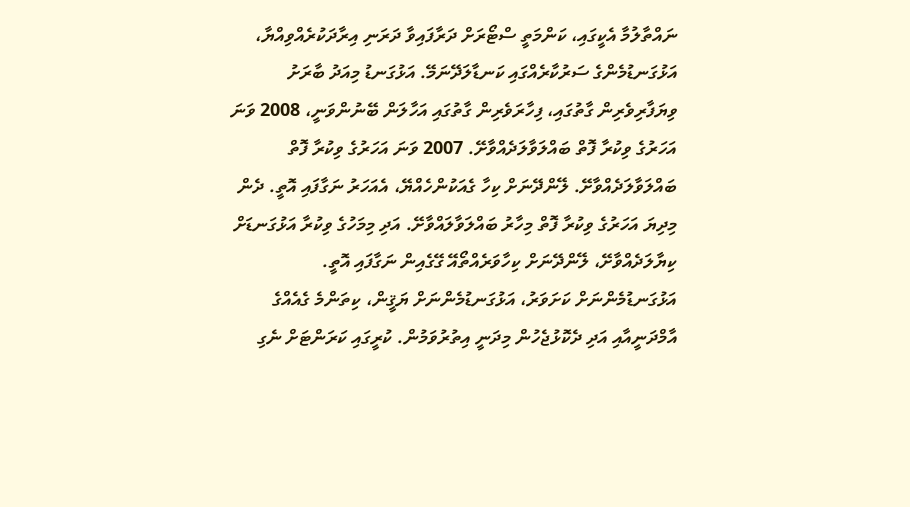ނައްތާލުމާ އެކީގައި، ކަންމަތީ ސްޓޯރަށް ދަރާފައިވާ ދަރަނި އިރާދަކުރެއްވިއްޔާ، އަޅުގަނޑުމެންގެ ސަރުކާރެއްގައި ކަނޑާލަދޭނަމޭ. އަޅުގަނޑު މިއަދު ބާރަށު ވިޔަފާރިވެރިން ގާތުގައި، ފިހާރަވެރިން ގާތުގައި އަހާލަން ބޭނުންވަނީ، 2008 ވަނަ އަހަރުގެ ވިކުރާ ފޮތް ބައްލަވާލަދެއްވާށޭ. 2007 ވަނަ އަހަރުގެ ވިކުރާ ފޮތް ބައްލަވާލަދެއްވާށޭ. ލޭންދޭނަށް ކިހާ ގެއަކުންހެއްޔޭ، އެއަހަރު ނަގާފައި އޮތީ. ދެން މިދިޔަ އަހަރުގެ ވިކުރާ ފޮތް މިހާރު ބައްލަވާލައްވާށޭ. އަދި މިމަހުގެ ވިކުރާ އަޅުގަނޑަށް ކިޔާލަދެއްވާށޭ، ލޭންދޭނަށް ކިހާވަރެއްތޯއޭ ގޭގެއިން ނަގާފައި އޮތީ. އަޅުގަނޑުމެންނަށް ކަށަވަރު، އަޅުގަނޑުމެންނަށް ޔަޤީން، ކިތަންމެ ގެއެއްގެ އާމްދަނީއާއި އަދި ދެކޮޅުޖެހުން މިދަނީ އިތުރުވަމުން. ކުރީގައި ކަރަންޓަށް ނެގި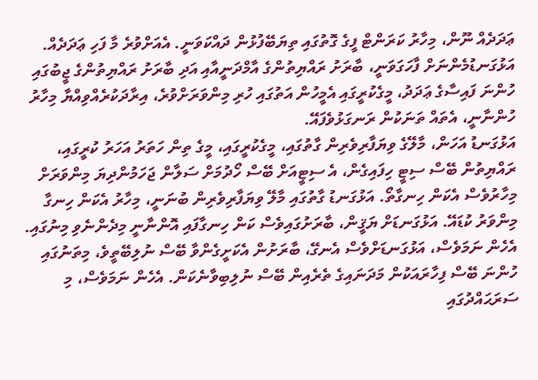ޢަދަދެއް ނޫން، މިހާރު ކަރަންޓް ފީގެ ގޮތުގައި ތިޔަބޭފުޅުން ދައްކަވަނީ. އެއަށްވުރެ މާ ފަހި ޢަދަދެއް. އަޅުގަނޑުމެންނަށް ފާހަގަވަނީ، ބާރަށު ރައްޔިތުންގެ އާމްދަނީއާއި އަދި ބާރަށު ރައްޔިތުންގެ ޖީބުގައި ހުންނަ ފައިސާގެ ޢަދަދު، މީގެކުރީގައި އެމީހުން އަތުގައި ހުރި މިންވަރަށްވުރެ، އިރާދަކުރެއްވިއްޔާ މިހާރު ހުންނާނީ، އެތައް ތަނަކުން ރަނގަޅުވެފައޭ.
އަޅުގަނޑު އަހަން، މާލޭގެ ވިޔަފާރިވެރިން ގާތުގައި، މީގެކުރީގައި، މީގެ ތިން ހަތަރު އަހަރު ކުރީގައި، ރައްޔިތުން ބޭސް ސިޓީ ހިފައިގެން، އެ ސިޓީއަށް ބޭސް ހޯދުމަށް ސަލާން ޖަހަމުންދިޔަ މިންވަރަށް މިހާރުވެސް އެކަން ހިނގާތޯ. އަޅުގަނޑު ގާތުގައި މާލޭ ވިޔަފާރިވެރިން ބުނަނީ، މިހާރު އެކަން ހިނގާ މިންވަރު ކުޑައޭ. އަޅުގަނޑަށް ޔަޤީން، ބާރަށުގައިވެސް ކަން ހިނގާފައި އޮންނާނީ މިދެންނެވި މިނުގައި. އެހެން ނަމަވެސް، އަޅުގަނޑަށްވެސް އެނގޭ، ބާރަށުން އެކަށީގެންވާ ބޭސް ނުލިބޭތީވެ، މިތަނުގައި ހުންނަ ބޭސް ފިހާރައަކުން މަދަނައިގެ ތެރެއިން ބޭސް ނުލިބިވާނެކަން. އެހެން ނަމަވެސް، މި ސަރަޙައްދުގައި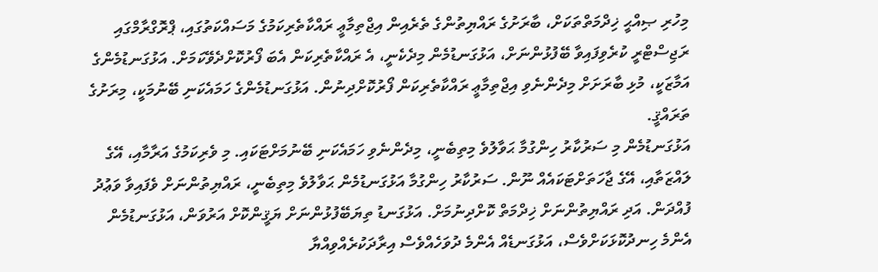މިހުރި ޞިއްޙީ ޚިދްމަތްތަކަށް، ބާރަށުގެ ރައްޔިތުންގެ ތެރެއިން އިޖްތިމާޢީ ރައްކާތެރިކަމުގެ މަސައްކަތުގައި، ޕްރޮގްރާމްގައި ރަޖިސްޓްރީ ކުރެވިފައިވާ ބޭފުޅުންނަށް، އަޅުގަނޑުމެން މިދެކެނީ، އެ ރައްކާތެރިކަން އެބަ ފޯރުކޮށްދެވޭކަމަށް. އަޅުގަނޑުމެންގެ އަމާޒަކީ، މުޅި ބާރަށަށް މިދެންނެވި އިޖްތިމާޢީ ރައްކާތެރިކަން ފޯރުކޮށްދިނުން. އަޅުގަނޑުމެންގެ ހަމައެކަނި ބޭނުމަކީ، މިރަށުގެ ތަރައްޤީ.
އަޅުގަނޑުމެން މި ސަރުކާރު ހިންގުމާ ޙަވާލުވެ މިތިބެނީ، މިދެންނެވި ހަމައެކަނި ބޭނުމަށްޓަކައި. މި ވެރިކަމުގެ އަރާމާއި، އޭގެ ލައްޒަތާއި، އޭގެ ޖާހަތަށްޓަކައެއް ނޫން. ސަރުކާރު ހިންގުމާ އަޅުގަނޑުމެން ޙަވާލުވެ މިތިބެނީ، ރައްޔިތުންނަށް ވެފައިވާ ވަޢުދު ފުއްދަން. އަދި ރައްޔިތުންނަށް ޚިދްމަތް ކޮށްދިނުމަށް. އަޅުގަނޑު ތިޔަބޭފުޅުންނަށް ޔަޤީންކޮށް އަރުވަން، އަޅުގަނޑުމެން އެންމެ ހިނދުކޮޅަކަށްވެސް، އަޅުގަނޑެއް އެންމެ ދުވަހެއްވެސް އިރާދަކުރެއްވިއްޔާ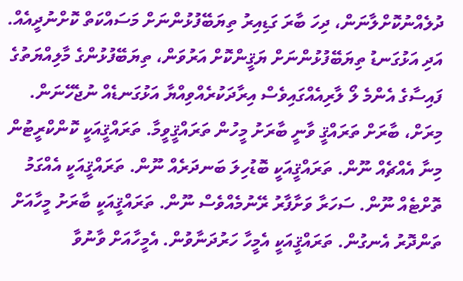ދުލެއްނުކޮށްލާނަން، ދިހަ ބާރަ ގަޑިއިރު ތިޔަބޭފުޅުންނަށް މަސައްކަތް ކޮށްނުދީއެއް. އަދި އަޅުގަނޑު ތިޔަބޭފުޅުންނަށް ޔަޤީންކޮށް އަރުވަން، ތިޔަބޭފުޅުންގެ މާލިއްޔަތުގެ ފައިސާގެ އެންމެ ލޯ ލާރިއެއްގައިވެސް އިރާދަކުރެއްވިއްޔާ އަޅުގަނޑެއް ނުޖެހޭނަން.
މިރަށް، ބާރަށް ތަރައްޤީ ވާނީ ބާރަށު މީހުން ތަރައްޤީވީމާ. ތަރައްޤީއަކީ ކޮންކްރީޓުން މިނާ އެއްޗެއް ނޫން. ތަރައްޤީއަކީ ބޮޑުހިލަ ބަނދަރެއް ނޫން. ތަރައްޤީއަކީ އެއްގަމު ތޮށްޓެއް ނޫން. ސަހަރާ ވަށާފާރު ރޭނުމެއްވެސް ނޫން. ތަރައްޤީއަކީ ބާރަށު މީހާއަށް ތަންދޮރު އެނގުން. ތަރައްޤީއަކީ އެމީހާ ހަރުދަނާވުން. އެމީހާއަށް ވާނުވާ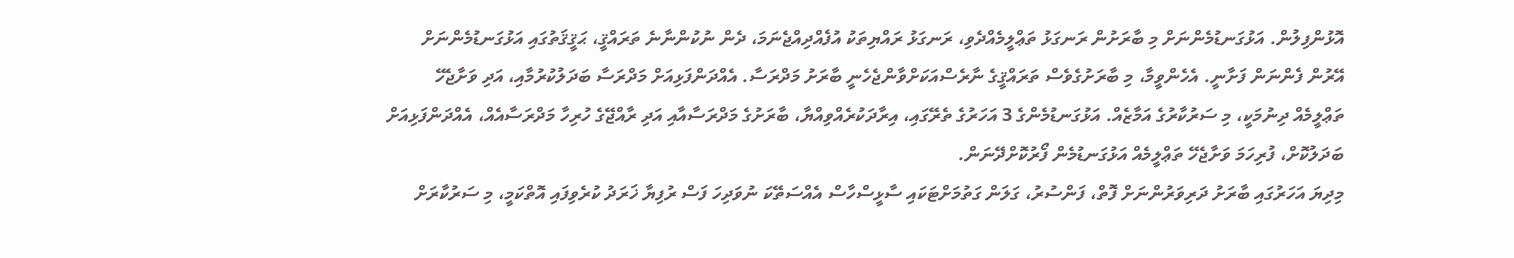އޮޅުންފިލުން. އަޅުގަނޑުމެންނަށް މި ބާރަށުން ރަނގަޅު ތަޢްލީމެއްދެވި، ރަނގަޅު ރައްޔިތަކު އުފެއްދިއްޖެނަމަ، ދެން ނުކުންނާނެ ތަރައްޤީ، ޙަޤީޤަތުގައި އަޅުގަނޑުމެންނަށް އޭރުން ފެންނަން ފަށާނީ. އެހެންވީމާ، މި ބާރަށުގެވެސް ތަރައްޤީގެ ނާރެސްއަކަށްވާންޖެހެނީ ބާރަށު މަދްރަސާ. އެއްދަންފަޅިއަށް މަދްރަސާ ބަދަލުކުރުމާއި، އަދި ވަށާޖެހޭ ތަޢްލީމެއް ދިނުމަކީ، މި ސަރުކާރުގެ އަމާޒެއް. އަޅުގަނޑުމެންގެ 3 އަހަރުގެ ތެރޭގައި، އިރާދަކުރެއްވިއްޔާ، ބާރަށުގެ މަދްރަސާއާއި އަދި ރާއްޖޭގެ ހުރިހާ މަދްރަސާއެއް، އެއްދަންފަޅިއަށް ބަދަލުކޮށް، ފުރިހަމަ ވަށާޖެހޭ ތަޢްލީމެއް އަޅުގަނޑުމެން ފޯރުކޮށްދޭނަން.
މިދިޔަ އަހަރުގައި ބާރަށު ދަރިވަރުންނަށް ފޮތް، ފަންސުރު، ގަލަން ގަތުމަށްޓަކައި ސާޅީސްހާސް އެއްސަތޭކަ ނުވަދިހަ ފަސް ރުފިޔާ ޚަރަދު ކުރެވިފައި އޮތްކަމީ، މި ސަރުކާރަށް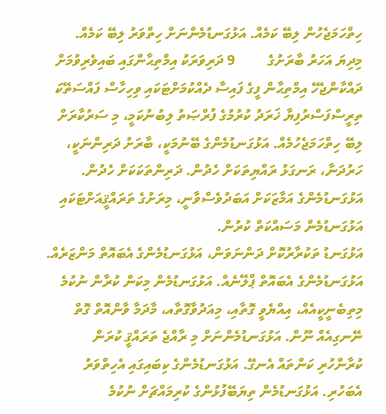ހިތްހަމަޖެހުން ލިބޭ ކަމެއް. އަޅުގަނޑުމެންނަށް ހިތްވަރު ލިބޭ ކަމެއް. މިދިޔަ އަހަރު ބާރަށުގެ         9 ދަރިވަރަކު އިމްތިޙާންގައި ބައިވެރިވުމަށް ދައްކާންޖެހޭ އިމްތިޙާން ފީގެ ފައިސާ ދެއްކުމަށްޓަކައި ވިހިހާސް ފައްސަތޭކަ ތިރީސްފަސްރުފިޔާ ޚަރަދު ކުރުމުގެ ފުރްޞަތު ލިބުނުކަމީ، މި ސަރުކާރަށް ލިބޭ ހިތްހަމަޖެހުމެއް. އަޅުގަނޑުމެންގެ ބޭނުމަކީ، ބާރަށު ދަރިންނަކީ، ހަރުދަނާ، ރަނގަޅު ރައްޔިތަކަށް ހެދުން. ދަރިންތަކަކަށް ހެދުން. އަޅުގަނޑުމެންގެ އަމާޒަކަށް އަބަދުވެސްވާނީ، މިރަށުގެ ތަރައްޤީއަށްޓަކައި އަޅުގަނޑުމެން މަސައްކަތް ކުރުން.
އަޅުގަނޑު ތަކުރާރުކޮށް ދަންނަވަން، އަޅުގަނޑުމެންގެ އެބައޮތް މަންޒަރެއް. އަޅުގަނޑުމެންގެ އެބައޮތް ޕްލޭނެއް. އަޅުގަނޑުމެން މިކަން ކުރާން ނުކުމެ މިތިބެނީކީއެއް، އިއްޔެވީ ގޮތާއި، މިއަދުވާގޮތާއ، މާދަމާ ވާންއޮތް ގޮތް ނޭނގިއެއް ނޫން. އަޅުގަނޑުމެންނަށް މި ރާއްޖެ ތަރައްޤީ ކުރަން ކުރާންހުރި ކަންތައް އެނގޭ. އަޅުގަނޑުމެންގެ ކިބައިގައި އެހިތްވަރު އެބަހުރި. އަޅުގަނޑުމެން ތިޔަބޭފުޅުންގެ ކުރިމައްޗަށް ނުކުމެ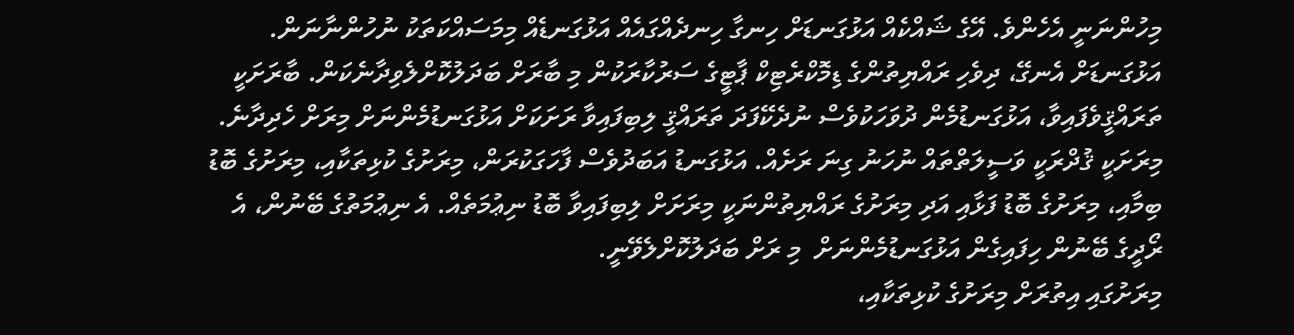މިހުންނަނީ އެހެންވެ. އޭގެ ޝައްކެއް އަޅުގަނޑަށް ހިނގާ ހިނދެއްގައެއް އަޅުގަނޑެއް މިމަސައްކަތަކު ނުހުންނާނަން. އަޅުގަނޑަށް އެނގޭ، ދިވެހި ރައްޔިތުންގެ ޑިމޮކްރެޓިކް ޕާޓީގެ ސަރުކާރަކުން މި ބާރަށް ބަދަލުކޮށްލެވިދާނެކަން. ބާރަށަކީ ތަރައްޤީވެފައިވާ، އަޅުގަނޑުމެން ދުވަހަކުވެސް ނުދެކޭފަދަ ތަރައްޤީ ލިބިފައިވާ ރަށަކަށް އަޅުގަނޑުމެންނަށް މިރަށް ހެދިދާނެ. މިރަށަކީ ޤުދްރަކީ ވަސީލަތްތައް ނުހަނު ގިނަ ރަށެއް. އަޅުގަނޑު އަބަދުވެސް ފާހަގަކުރަން، މިރަށުގެ ކުޅިތަކާއި، މިރަށުގެ ބޮޑު ބިމާއި، މިރަށުގެ ބޮޑު ފަޅާއި އަދި މިރަށުގެ ރައްޔިތުންނަކީ މިރަށަށް ލިބިފައިވާ ބޮޑު ނިޢުމަތެއް. އެ ނިޢުމަތުގެ ބޭނުން، އެ ރޯދީގެ ބޭނުން ހިފައިގެން އަޅުގަނޑުމެންނަށް  މި ރަށް ބަދަލުކޮށްލެވޭނީ.
މިރަށުގައި އިތުރަށް މިރަށުގެ ކުޅިތަކާއި،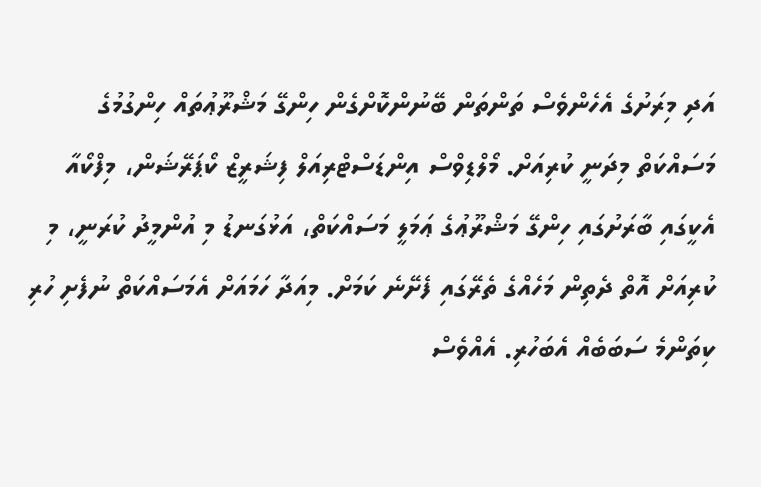އަދި މިރަށުގެ އެހެންވެސް ތަންތަން ބޭނުންކޮށްގެން ހިންގޭ މަޝްރޫޢުތައް ހިންގުމުގެ މަސައްކަތް މިދަނީ ކުރިއަށް. މޯލްޑިވްސް އިންޑަސްޓްރިއަލް ފިޝަރީޒް ކޯޕަރޭޝަން، މިފްކޯއާ އެކީގައި ބާރަށުގައި ހިންގޭ މަޝްރޫޢުގެ ޢަމަލީ މަސައްކަތް، އަޅުގަނޑު މި އުންމީދު ކުރަނީ، މި ކުރިއަށް އޮތް ދެތިން މަހެއްގެ ތެރޭގައި ފެށޭނެ ކަމަށް. މިއަދާ ހަމައަށް އެމަސައްކަތް ނުފެށި ހުރި ކިތަންމެ ސަބަބެއް އެބަހުރި. އެއްވެސް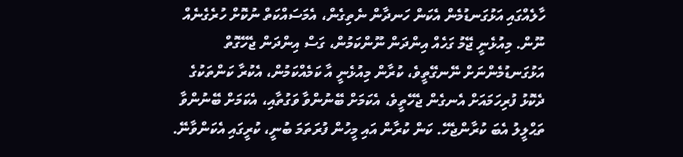ހާލެއްގައި އަޅުގަނޑުމެން އެކަން ހަނދާން ނެތިގެން، އެމަސައްކަތް ނުކޮށް ހުރެގެނެއް ނޫން. މިއުޅެނީ ޖޭމު ގަހެއް އިންދަން ނޫންކަމުން، ގަސް އިންދަން ޖެހޭގޮތް އަޅުގަނޑުމެންނަށް ނޭނގޭތީވެ، ކުރާން މިއުޅެނީ އާ ކަމެއްކަމުން، އެކުރާ ކަންތަކުގެ ދެކޮޅު ފުރިހަމައަށް އެނގެން ޖެހޭތީވެ، އެކަމަށް ބޭނުންވާ ވަގުތާއި، އެކަމަށް ބޭނުންވާ ތަޙްލީލު އެބަ ކުރާންޖެހޭ. ކަން ކުރާން އައި މީހުން ފުރަތަމަ ބުނީ، ކުރީގައި އެކަންވާނޭ.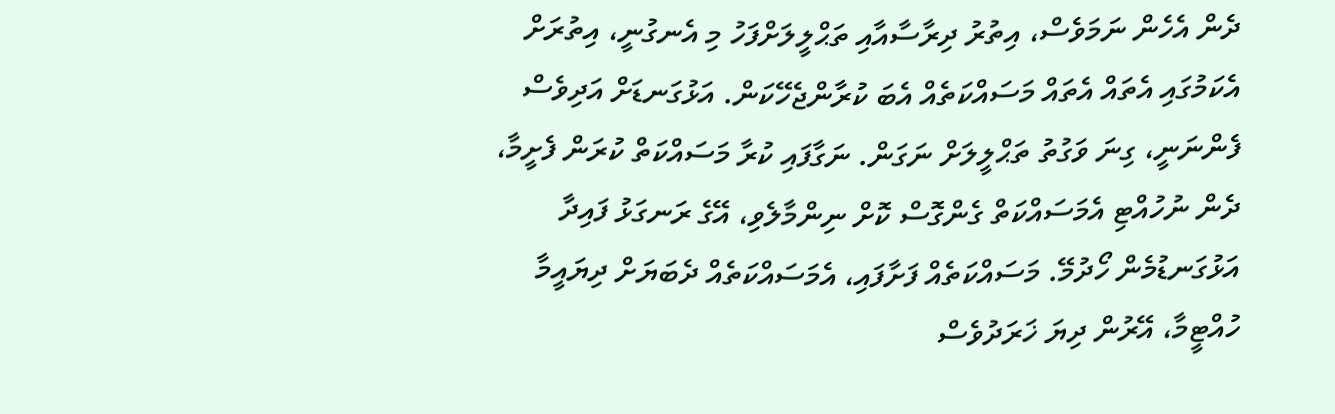ދެން އެހެން ނަމަވެސް، އިތުރު ދިރާސާއާއި ތަޙްލީލަށްފަހު މި އެނގުނީ، އިތުރަށް އެކަމުގައި އެތައް އެތައް މަސައްކަތެއް އެބަ ކުރާންޖެހޭކަން. އަޅުގަނޑަށް އަދިވެސް ފެންނަނީ، ގިނަ ވަގުތު ތަޙްލީލަށް ނަގަން. ނަގާފައި ކުރާ މަސައްކަތް ކުރަން ފެށީމާ، ދެން ނުހުއްޓި އެމަސައްކަތް ގެންގޮސް ކޮށް ނިންމާލެވި، އޭގެ ރަނގަޅު ފައިދާ އަޅުގަނޑުމެން ހޯދުމޭ. މަސައްކަތެއް ފަށާފައި، އެމަސައްކަތެއް ދެބަޔަށް ދިޔައީމާ ހުއްޓީމާ، އޭރުން ދިޔަ ޚަރަދުވެސް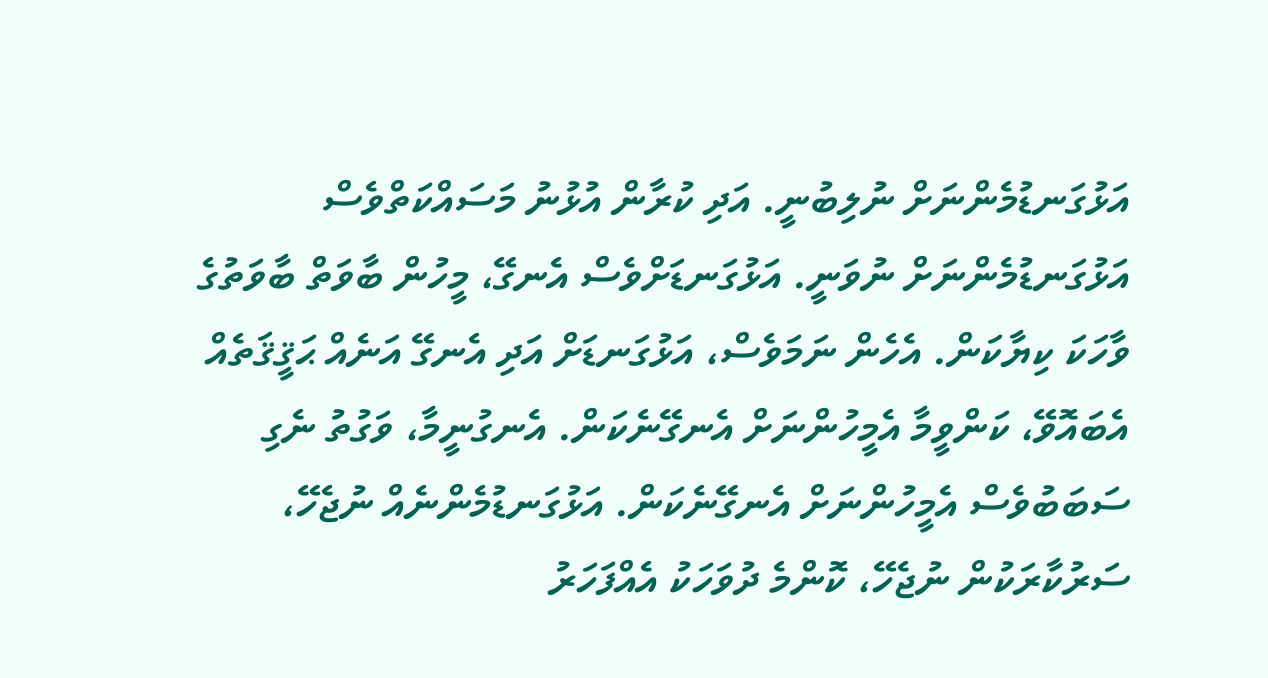އަޅުގަނޑުމެންނަށް ނުލިބުނީ. އަދި ކުރާން އުޅުނު މަސައްކަތްވެސް އަޅުގަނޑުމެންނަށް ނުވަނީ. އަޅުގަނޑަށްވެސް އެނގޭ، މީހުން ބާވަތް ބާވަތުގެ ވާހަކަ ކިޔާކަން. އެހެން ނަމަވެސް، އަޅުގަނޑަށް އަދި އެނގޭ އަނެއް ޙަޤީޤަތެއް އެބައޮވޭ، ކަންވީމާ އެމީހުންނަށް އެނގޭނެކަން. އެނގުނީމާ، ވަގުތު ނެގި ސަބަބުވެސް އެމީހުންނަށް އެނގޭނެކަން. އަޅުގަނޑުމެންނެއް ނުޖެހޭ، ސަރުކާރަކުން ނުޖެހޭ، ކޮންމެ ދުވަހަކު އެއްފަހަރު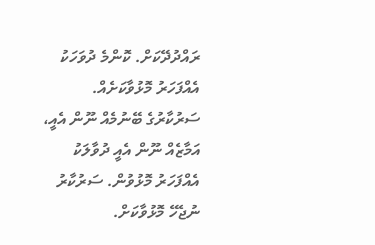ރައްދުދޭކަށް. ކޮންމެ ދުވަހަކު އެއްފަހަރު މޮޅުވާކަށެއް. ސަރުކާރުގެ ބޭނުމެއް ނޫން އެއީ، އަމާޒެއް ނޫން އެއީ ދުވާލަކު އެއްފަހަރު މޮޅުވުން. ސަރުކާރު ނުޖެހޭ މޮޅުވާކަށް.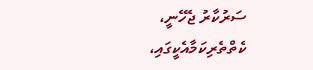ސަރުކާރު ޖެހޭނީ، ކެތްތެރިކަމާއެކީގައި،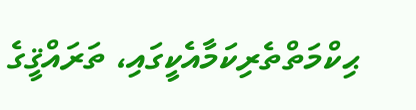ޙިކްމަތްތެރިކަމާއެކީގައި، ތަރައްޤީގެ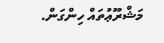މަޝްރޫޢުތައް ހިންގަން.